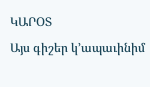ԿԱՐՕՏ
Այս գիշեր կ’ապաւինիմ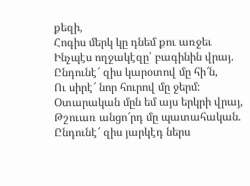քեզի,
Հոգիս մերկ կը դնեմ քու առջեւ
Ինչպէս ողջակէզը՝ բագինին վրայ.
Ընդունէ՜ զիս կարօտով մը հի՜ն,
Ու սիրէ՜ նոր հուրով մը ջերմ:
Օտարական մըն եմ այս երկրի վրայ,
Թշուառ անցո՜րդ մը պատահական.
Ընդունէ՜ զիս յարկէդ ներս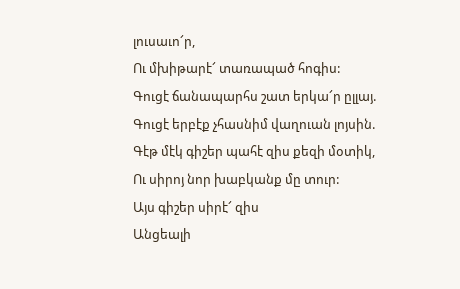լուսաւո՜ր,
Ու մխիթարէ՜ տառապած հոգիս:
Գուցէ ճանապարհս շատ երկա՜ր ըլլայ.
Գուցէ երբէք չհասնիմ վաղուան լոյսին.
Գէթ մէկ գիշեր պահէ զիս քեզի մօտիկ,
Ու սիրոյ նոր խաբկանք մը տուր:
Այս գիշեր սիրէ՜ զիս
Անցեալի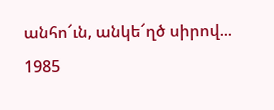անհո՜ւն, անկե՜ղծ սիրով...
1985